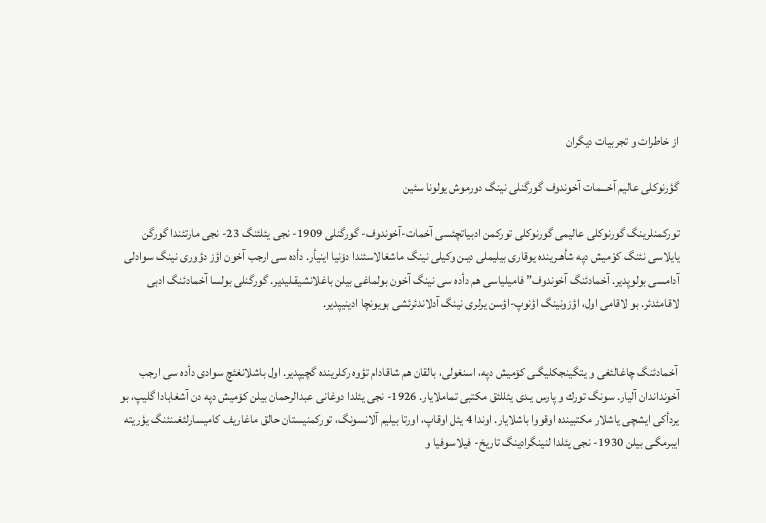از خاطرات و تجربیات دیگران

گؤرنوکلی عالیم آخـــمات آخوندوف گورگنلی نینگ دورموش یولونا سئین

تورکمنلرینگ گورنوکلی عالیمی گورنوكلى توركمن ادبياتچئسى آخمات-آخوندوف- گورگنلى 1909- نجى يئلئنگ 23- نجى مارتئندا گورگن يايلاسى نئنگ كوْميش دپه شأهـرينده يوقارى بيليملى ديـن وكيلى نينگ ماشغالاسئندا دۆنيا اينيأر. دأده سى ارجب آخون اؤز دؤورى نينگ سوادلى آدامسى بولوپدير. آخمادئنگ آخوندوف” فاميلياسى هم دأده سى نينگ آخون بولماغى بيلن باغلانشيقـليدير. گورگنلى بولسا آخمادئنگ ادبى لاقامئدئر. بو لاقامى اول، اؤزونينگ اؤنوپ-اؤسن يرلرى نينگ آدلاندئرئشى بويونچا ادينيپدير.


 آخمادئنگ چاغالئغى و يتگينجكليگـى كۆميش دپه، اسنغولى، بالقان هم شاقادام تؤوه ركلرينده گچيپدير. اول باشلانغئچ سوادى دأده سى ارجب آخونداندان آليار. سونگ تورك و پارس يـدى يئللئق مكتبى تماملايار. 1926- نجى يئلدا دوغانى عبدالرحمان بيلن كۆميش دپه دن آشغابادا گليپ، بو يردأكى ايشچى ياشلار مكتبينده اوقووا باشلايار. اوندا 4 يئل اوقاپ، اورتا بيليم آلانسونگ، توركمنيستان حالق ماغاريف كاميسارلئغىنئنگ يؤريته ايبرمگـى بيلن 1930- نجى يئلدا لنينگرادينگ تاريخ- فيلاسوفيا و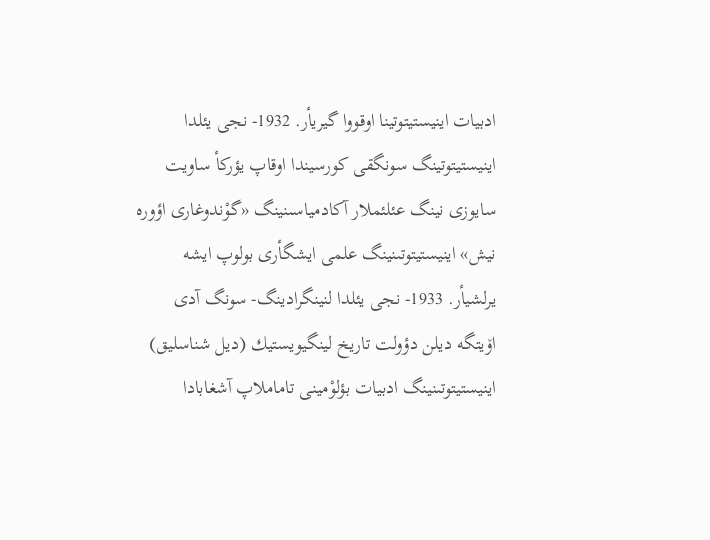ادبيات اينيستيتوتينا اوقووا گيريأر. 1932- نجى يئلدا اينيستيتوتينگ سونگقى كورسيندا اوقاپ يؤركأ ساویت سایوزی نينگ عئلئملار آكادمياسىنينگ «گوْندوغاری اؤوره نيش» اينيستيتوتىنينگ علمى ايشگأرى بولوپ ايشه يرلشيأر. 1933- نجى يئلدا لنينگرادينگ- سونگ آدى اۆيتگه ديلن دؤولت تاريخ لينگيويستيك (ديل شناسليق) اينيستيتوتىنينگ ادبيات بؤلوْمينى تاماملاپ آشغابادا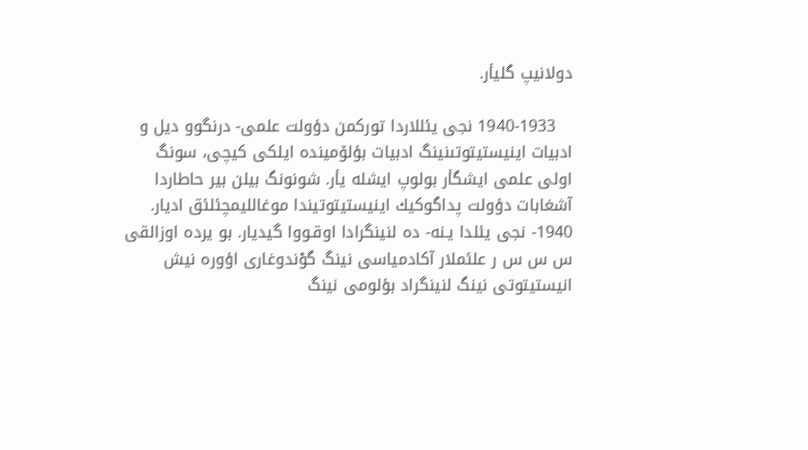دولانيپ گليأر.

   1940-1933 نجى يئللاردا توركمن دؤولت علمى- درنگوو ديل و ادبيات اينيستيتوتىنينگ ادبيات بؤلۆمينده ايلكى كيچى، سونگ اولى علمى ايشگأر بولوپ ايشله يأر. شونونگ بيلن بير حاطاردا آشغابات دؤولت پداگوكيك اينيستيتوتيندا موغالليمچئلئق اديار. 1940- نجى يئلدا يـنه- ده لنينگرادا اوقـووا گيديار. بو يرده اوزالقى س س س ر علئملار آكادمياسى نينگ گوْندوغارى اؤوره نيش انيستيتوتى نينگ لنينگراد بؤلومى نينگ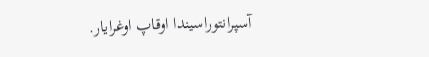آسپرانتوراسيندا اوقاپ اوغرايار.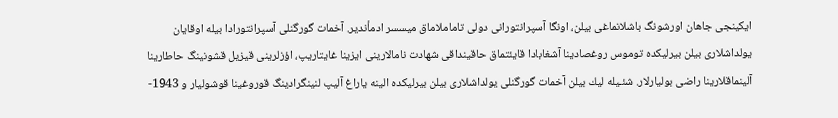ايكينجى جاهان اورشونگ باشلانماغى بيلن، اونگا آسپرانتورانى دولى تاماملاماق ميسسر ادمأندير. آخمات گورگنلى آسپرانتورادا بيله اوقايان يولداشلارى بيلن بيرليكده توموس روغصادينا آشغابادا قايئتماق حاقينداقى شهادت نامالارينى ايزينا غايتاريپ، اؤزلرينى قيزيل قشونينگ حاطارينا آلينماقلارينا راضى بوليارلار. شئـيله ليك بيلن آخمات گورگنلى يولداشلارى بيلن بيرليكده الينه ياراغ آليپ لنينگرادينگ قوروغينا قوشوليار و 1943-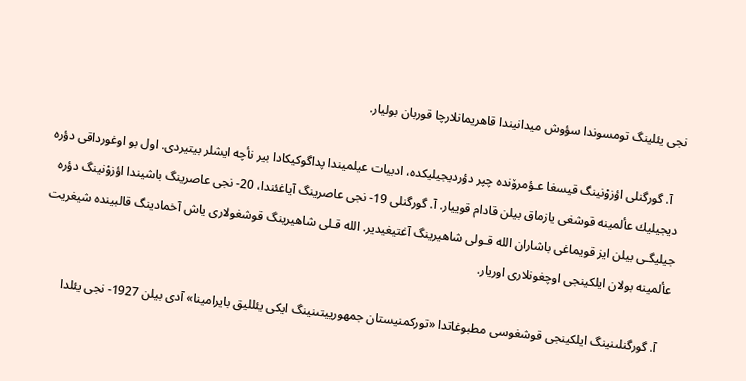نجى يئلينگ تومسوندا سؤوش ميدانيندا قاهريمانلارچا قوربان بوليار.

   آ. گورگنلى اؤزوْنينگ قيسغا عـؤمرۆنده چپر دؤرديجيليكده، ادبيات عيلميندا پداگوكيكادا بير نأچه ايشلر بيتيردى. اول بو اوغورداقى دؤره ديجيليك عألمينه قوشغى يازماق بيلن قادام قوييار. آ. گورگنلى 19- نجى عاصرينگ آياغئندا، 20- نجى عاصرينگ باشيندا اؤزوْنينگ دؤره جيليگـى بيلن ايز قويماغى باشاران الله قـولى شاهيرينگ آغتيغيدير. الله قـلى شاهيرينگ قوشغولارى ياش آخمادينگ قالبينده شيغريت عألمينه بولان ايلكينجى اوچغونلارى اوريار.

   آ. گورگنلىنينگ ايلكينجى قوشغوسى مطبوغاتدا «توركمنيستان جمهورييتىنينگ ايكى يئلليق بايرامينا» آدى بيلن 1927- نجى يئلدا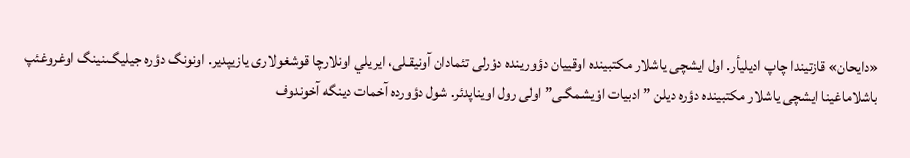«دايحان» قازتيندا چاپ اديليأر. اول ايشچى ياشلار مكتبينده اوقييان دؤورينده دوْرلى تئمادان آونيقـلى، ايريلي اونلارچا قوشغولارى يازيپدير. اونونگ دؤره جيليگـىنينگ اوغروغئپ باشلاماغينا ايشچى ياشلار مكتبينده دؤره ديلن ” ادبيات اوْيشمگـى” اولى رول اويناپدئر. شول دؤورده آخمات دينگه آخوندوف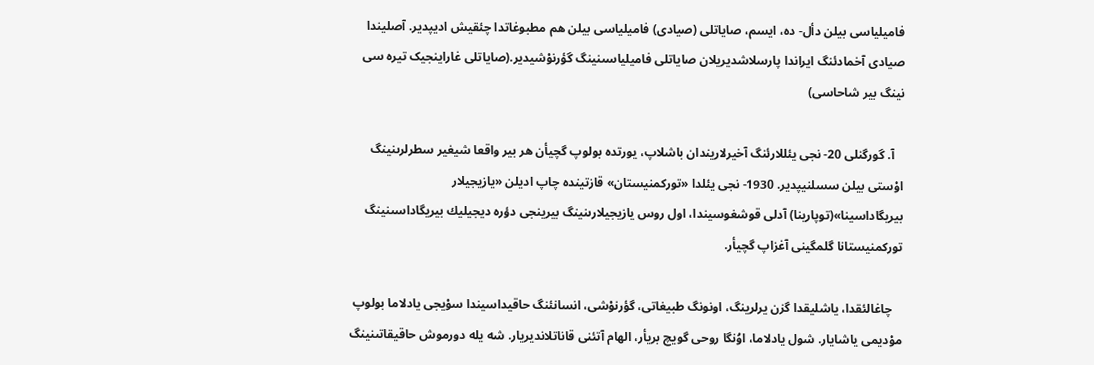فاميلياسى بيلن دأل- ده، ايسم، صاياتلى (صيادى) فاميلياسى بيلن هم مطبوغاتدا چئقيش اديپدير. آصليندا صيادى آخمادئنگ ايراندا پارسلاشديريلان صاياتلى فاميلياسىنينگ گؤرنوْشيدير.(صایاتلی غاراینجیک تیره سی نینگ بیر شاحاسی)

   آ. گورگنلى 20- نجى يئللارئنگ آخيرلاريندان باشلاپ، يورتده بولوپ گچيأن هر بير واقعا شيغير سطرلرىنينگ اوْستى بيلن سسلنيپدير. 1930- نجى يئلدا «توركمنيستان» قازتينده چاپ اديلن «يازيجيلار بيریگاداسينا»(توپارينا) آدلى قوشغوسيندا، اول روس يازيجيلارىنينگ بيرينجى دؤره ديجيليك بيریگاداسىنينگ توركمنيستانا گلمگينى آغزاپ گچيأر.

   چاغالئقدا، ياشليقدا گزن يرلرينگ، اونونگ طبيغاتى، گؤرنوْشى، انسانئنگ حاقيداسيندا سوْيجى يادلاما بولوپ موْديمى ياشايار. شول يادلاما، اوُنگا روحى گويچ بريأر، الهام آتئنى قاناتلانديريار. شه يله دورموش حاقيقاتىنينگ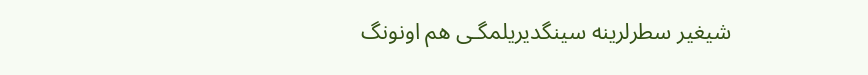شيغير سطرلرينه سينگديريلمگـى هم اونونگ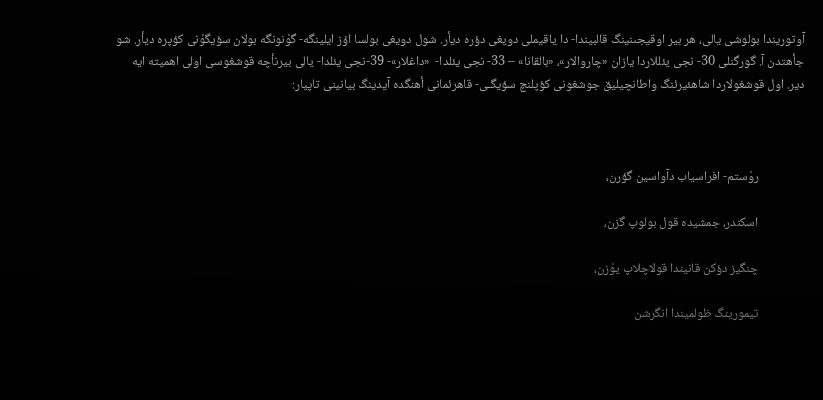آوتوريندا بولوشى يالى، هر بير اوقيجىنينگ قالبيندا- دا ياقيملى دويغى دؤره ديأر. شول دويغى بولسا اؤز ايلينگه- گوْنونگه بولان سؤيگوْنى كؤپره ديأر. شو جأهتدن آ. گورگنلى 30- نجى يئللاردا يازان «چاروالار»، «بالقانا» – 33- نجى يئلدا-  «داغلار»- 39-نجى يئلدا- يالى بيرنأچه قوشغوسى اولى اهميته ايه دير. اول قوشغولاردا شاهئيرئنگ واطانچيليق جوشغونى كؤپلنچ سؤيگـى- قاهرئمانى أهنگده آيدينگ بيانينى تاپيار:



                روْستم- افراسياب دآواسين گؤرن،

                اسكندر، جمشيده قول بولوپ گزن،

                چنگيز دؤكن قانيندا قولاچلاپ يوْزن،

                تيمورينگ ظولميندا انگرشن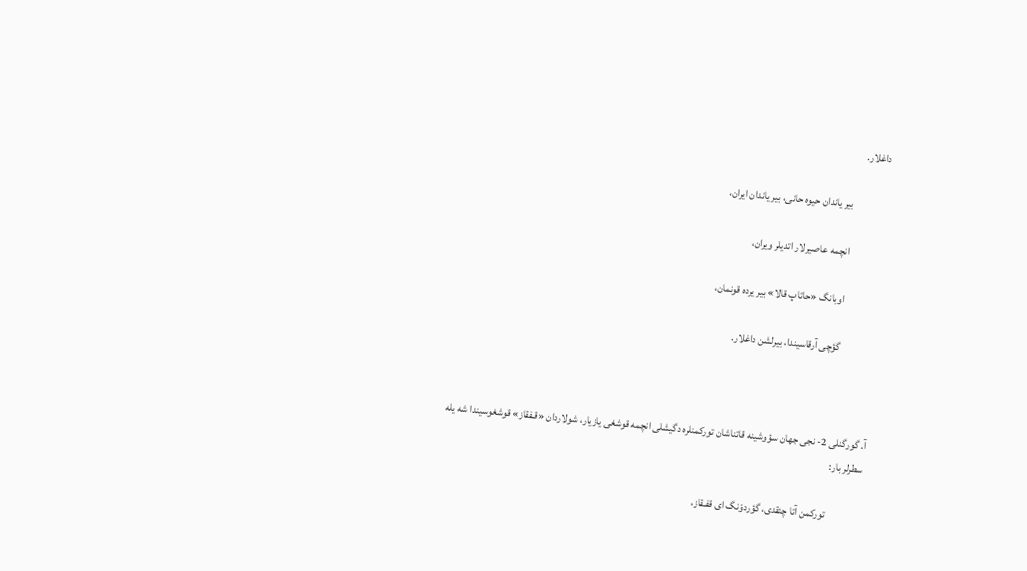داغلار.

                بير ياندان حيوه حانى، بير ياندان ايران،

                انچمه عاصيرلار اتديلر ويران،

                اوبانگ «حاتاپ قالا» بير يرده قونمان،

                گؤچى آرقاسيندا، بيرلشن داغلار.



آ. گورگنلى 2- نجى جهان سؤوشينه قاتناشان توركمنلره دگيشلى انچمه قوشغى يازيار، شولاردان «قـفقاز» قوشغوسيندا شه يله سطرلر بار:

                توركمن آتا چئقدى، گؤردوْنگ اى قفـقاز،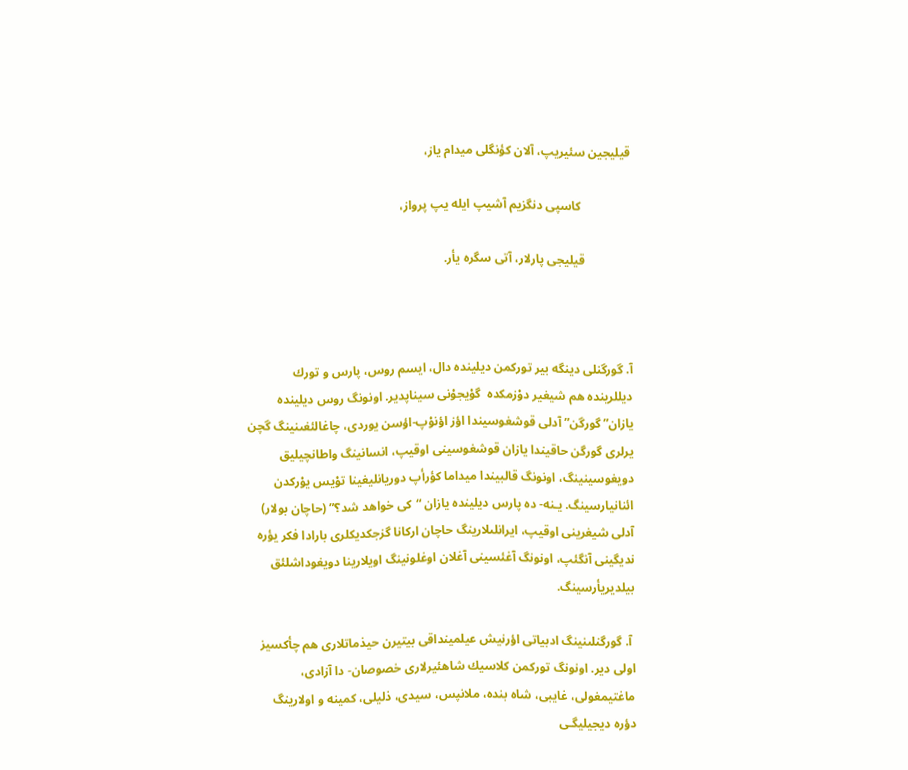قيليجين سئيريپ، آلان كؤنگلى ميدام ياز،

                كاسپى دنگزيم آشيپ ايله يپ پرواز،

               قيليجى پارلار، آتى سگره يأر.



آ. گورگنلى دينگه بير توركمن ديلينده دال، ايسم روس، پارس و تورك ديللرينده هم شيغير دوْزمكده  گوْيجوْنى سيناپدير. اونونگ روس ديلينده يازان” گورگن” آدلى قوشغوسيندا اؤز اؤنوْپ-اؤسن يوردى، چاغالئغىنينگ گچن يرلرى گورگن حاقيندا يازان قوشغوسينى اوقيپ، انسانينگ واطانچيليق دويغوسينينگ، اونونگ قالبيندا ميداما كؤرأپ دوريانليغينا توْيس يوْركدن ائنانيارسينگ. يـنه- ده پارس ديلينده يازان “كى خواهد شد؟” (حاچان بولار) آدلى شيغرينى اوقيپ، ايرانلىلارينگ حاچان اركانا گزجكديكلرى بارادا فكر يؤره نديگينى آنگئپ، اونونگ آغئسينى آغلان اوغلونينگ اويلارينا دويغوداشلئق بيلديريأرسينگ.

 آ. گورگنلىنينگ ادبياتى اؤرنيش عيلمينداقى بيتيرن حيذماتلارى هم چأكسيز اولى دير. اونونگ توركمن كلاسيك شاهئيرلارى خصوصان- دا آزادى، ماغتيمغولى، غايبى، شاه بنده، ملانپس، سيدى، ذليلى، كمينه و اولارينگ دؤره ديجيليگـى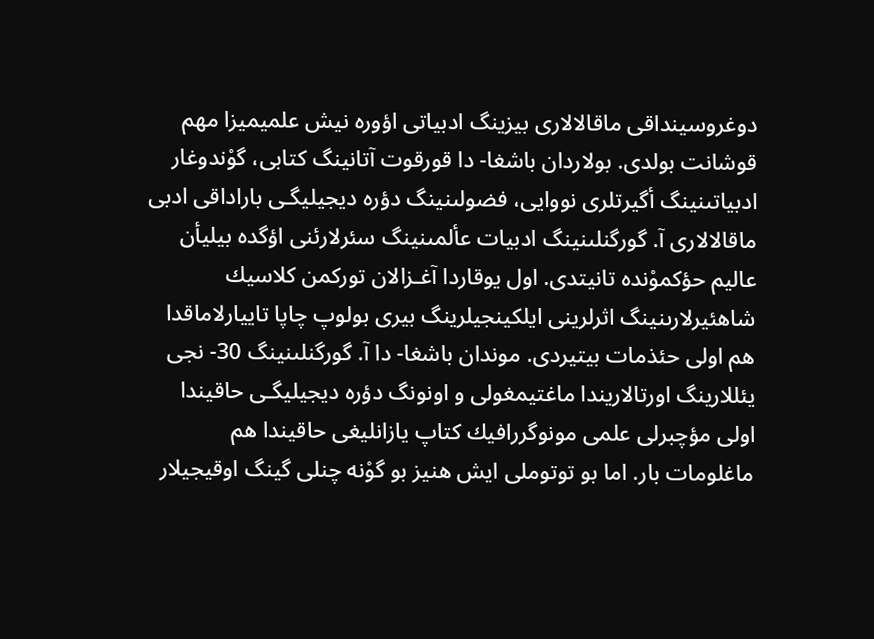دوغروسينداقى ماقالالارى بيزينگ ادبياتى اؤوره نيش علميميزا مهم قوشانت بولدى. بولاردان باشغا- دا قورقوت آتانينگ كتابى، گوْندوغار ادبياتىنينگ أگيرتلرى نووايى، فضولىنينگ دؤره ديجيليگـى باراداقى ادبى ماقالالارى آ. گورگنلىنينگ ادبيات عألمىنينگ سئرلارئنى اؤگده بيليأن عاليم حؤكموْنده تانيتدى. اول يوقاردا آغـزالان توركمن كلاسيك شاهئيرلارىنينگ اثرلرينى ايلكينجيلرينگ بيرى بولوپ چاپا تاييارلاماقدا هم اولى حئذمات بيتيردى. موندان باشغا- دا آ. گورگنلىنينگ 30- نجى يئللارينگ اورتالاريندا ماغتيمغولى و اونونگ دؤره ديجيليگـى حاقيندا اولى مؤچبرلى علمى مونوگررافيك كتاپ يازانليغى حاقيندا هم ماغلومات بار. اما بو توتوملى ايش هنيز بو گوْنه چنلى گينگ اوقيجيلار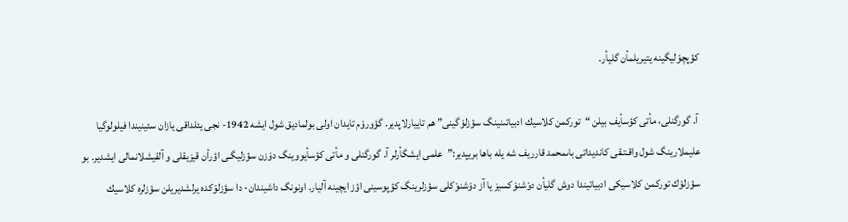كؤپچوْليگينه يتيريلمأن گليأر.

 آ. گورگنلى، مأتى كؤسأيف بيلن “توركمن كلاسيك ادبياتىنينگ سؤزلوْگينى” هم تاييارلاپدير. گؤوروْم تايدان اولى بولماديق شول ايشه 1942- نجى يئلداقى يازان سئينيندا فيلولوگيا عليملارينگ شول واقـتـقى كانديداتى باىمحمد قارريف شه يله باها بريپدير:”علمى ايشگأرلر آ. گورگنلى و مأتى كؤسأيووينگ دوْزن سؤزليگـى اؤرأن قيزيقلى و آلقيشلانمالى ايشدير. بو سؤزلوْك توركمن كلاسيكى ادبياتيندا دوش گليأن دوْشنوْكسيز يا آز دوْشنوْكلى سؤزلرينگ كؤپوسينى اؤز ايچينه آليار. اونونگ داشيندان- دا سؤزلوْكده يرلشديريلن سؤزلره كلاسيك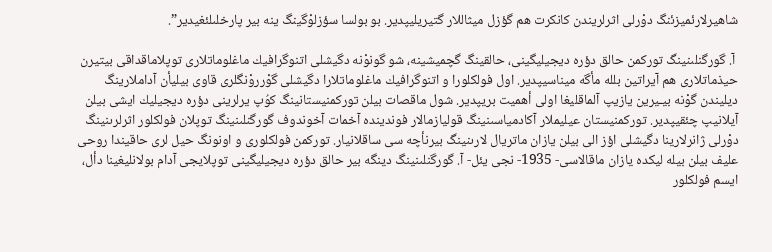شاهيرلارئميزئنگ دوْرلى اثرلريندن كانكرت هم گؤزل ميثاللار گتيريليپدير. بو بولسا سؤزلوْگينگ ينه بير پارخلىلئغيدير”.

 آ. گورگنلىنينگ توركمن حالق دؤره ديجيليگينى، حالقينگ گچميشينه، شو گونوْنه دگيشلى اتنوگرافيك ماغلوماتلارى توپلاماقداقى بيتيرن حيذماتلارى هم آيراتين بلله مأگه ميناسيپدير. اول فولكلورا و اتنوگرافيك ماغلوماتلارا دگيشلى گوْرروْنگلرى قاوى بيليأن آداملارينگ ديليندن گوْنه بيـيرين يازيپ آلماقليغا اولى أهميت بريپدير. شول ماقصات بيلن توركمنيستانينگ كوُپ يرلرينى دؤره ديجيليك ايشى بيلن آيلانيپ چئقيپدير. توركمنيستان عيليملار آكادمياسىنينگ قوليازمالار فوندينده آخمات آخوندوف گورگنلىنينگ توپلان فولكلور اثرلرىنينگ دوْرلى ژانرلارينا دگيشلى اؤز الى بيلن يازان ماتريال لارىنينگ بيرنأچه سى ساقلانيار. توركمن فولكلورى و اونونگ حيل لرى حاقيندا روحى عليف بيلن بيله ليكده يازان ماقالاسى- 1935- نجى يئل- آ. گورگنلىنينگ دينگه بير حالق دؤره ديجيليگينى توپلايجى آدام بولانليغينا دأل، ايسم فولكلور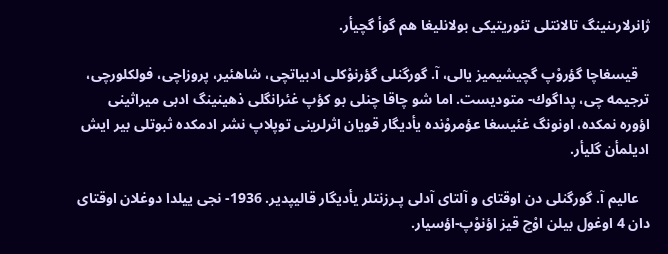ژانرلارىنينگ تالانتلى تئوريتيكى بولانليغا هم گوأ گچيأر.

   قيسغاچا گؤروْپ گچيشيميز يالى، آ. گورگنلى گؤرنوْكلى ادبياتچى، شاهئير، پروزاچى، فولكلورچى، ترجيمه چى، پداگوك- متوديست. اما شو چاقا چنلى بو كؤپ غئرانگلى ذهينينگ ادبى ميراثينى اؤوره نمكده، اونونگ غئيسغا عؤمروْنده يأديگار قويان اثرلرينى توپلاپ نشر ادمكده ثبوتلى بير ايش اديلمأن گليأر.

   عاليم آ. گورگنلى دن اوقتاى و آلتاى آدلى پـرزنتلر يأديگار قاليپدير. 1936- نجى ييلدا دوغلان اوقتاى دان 4 اوغول بيلن اوْچ قيز اؤنوْپ-اؤسيار.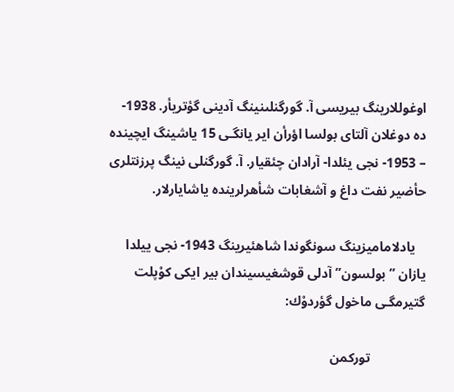اوغوللارينگ بيريسى آ. گورگنلىنينگ آدينى گؤتريأر. 1938- ده دوغلان آلتاى بولسا اؤرأن اير يانگـى 15 ياشينگ ايچينده – 1953- نجى يئلدا- آرادان چئقيار. آ. گورگنلى نينگ پرزنتلرى حأضير نفت داغ و آشغابات شأهرلرينده ياشايارلار.

   يادلاماميزينگ سونگوندا شاهئيرينگ 1943- نجى ييلدا يازان ” بولسون” آدلى قوشغيسيندان بير ايكى كوْپلت گتيرمگـى ماخول گؤردوْك:

                توركمن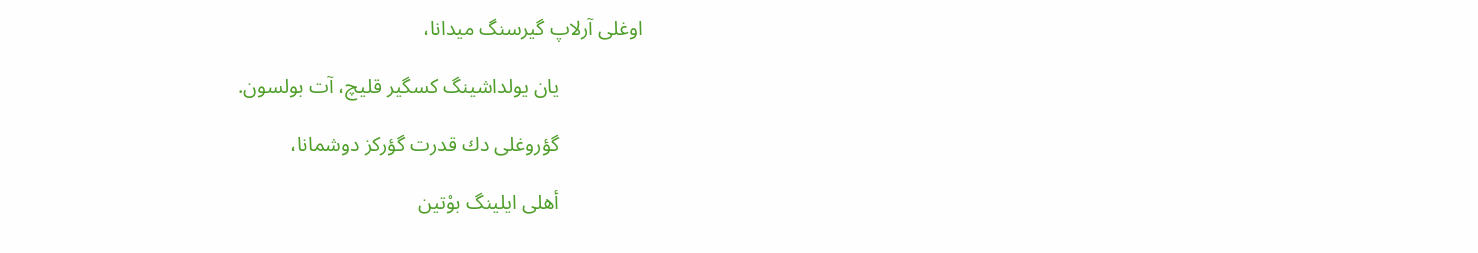اوغلى آرلاپ گيرسنگ ميدانا،

                يان يولداشينگ كسگير قليچ، آت بولسون.

                گؤروغلى دك قدرت گؤركز دوشمانا،

                أهلى ايلينگ بوْتين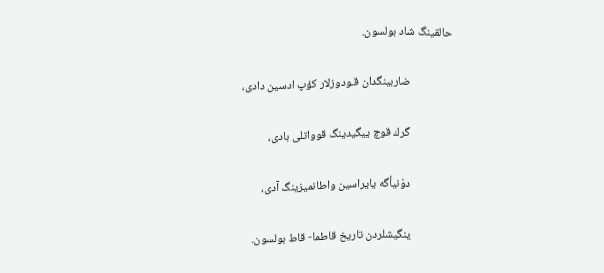حالقينگ شاد بولسون.

                ضاربينگدان قـودوزلار كؤپ ادسين دادى،

                گرك قوچ ييگيدينگ قوواتلى بادى،

                دوْنيأگه يايراسين واطانميزينگ آدى،

                ينگيشلردن تاريخ قاطما- قاط بولسون.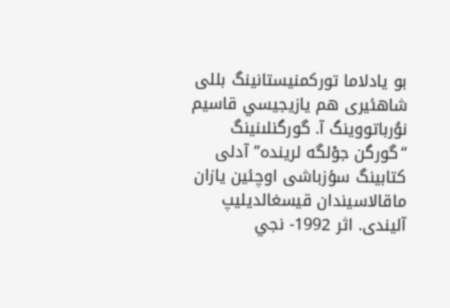بو يادلاما توركمنيستانينگ بللى شاهئيرى هم يازيجيسي قاسيم نوُرباتووينگ آ. گورگنلىنينگ “گورگن جوْلگه لرينده” آدلى كتابينگ سؤزباشى اوچئين يازان ماقالاسيندان قيسغالديليپ آليندى. اثر 1992- نجي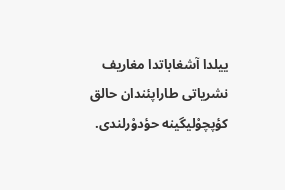ييلدا آشغاباتدا مغاريف نشرياتى طاراپئندان حالق كؤپچوْليگينه حؤدوْرلندی.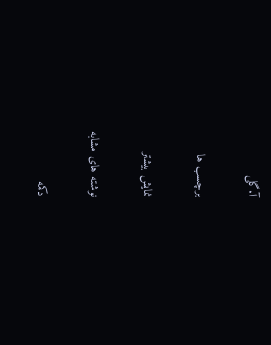آ.گلی

برچسب ها

نمایش بیشتر

نوشته های مشابه

دکمه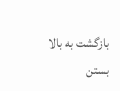بازگشت به بالا
بستن